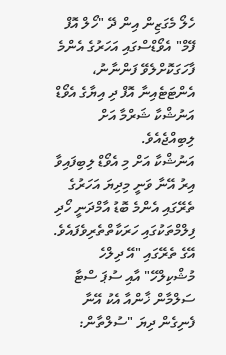ހެލޯ މެގަޒިން އިން ދޭ "ހޯލް އޮފް ފޭމް" އެވޯޑްސްގައި އަހަރުގެ އެންމެ ފާހަގަކޮށްލެވޭ ފަންނާނު، އެންޓަޓެއިނާ އޮފް ދި އިޔާގެ އެވޯޑް އަނުޝްކާ ޝަރްމާ އަށް ލިބިއްޖެއެވެ.
އަނުޝްކާ އަށް މި އެވޯޑް ލިބިފައިވާ އިރު އޭނާ ވަނީ މިދިޔަ އަހަރުގެ ތެރޭގައި އެންމެ ބޮޑު އާމްދަނީ ހޯދި ފިލްމްތަކުގައި ހަރަކާތްތެރިވެފައެވެ. އޭގެ ތެރޭގައި "އޭ ދިލްހެ މުޝްކިލްހޭ" އާއި ސުޕަ ސްޓާ ސަލްމާން ޚާންއާ އެކު އޭނާ ފެނިގެން ދިޔަ "ސުލްތާން: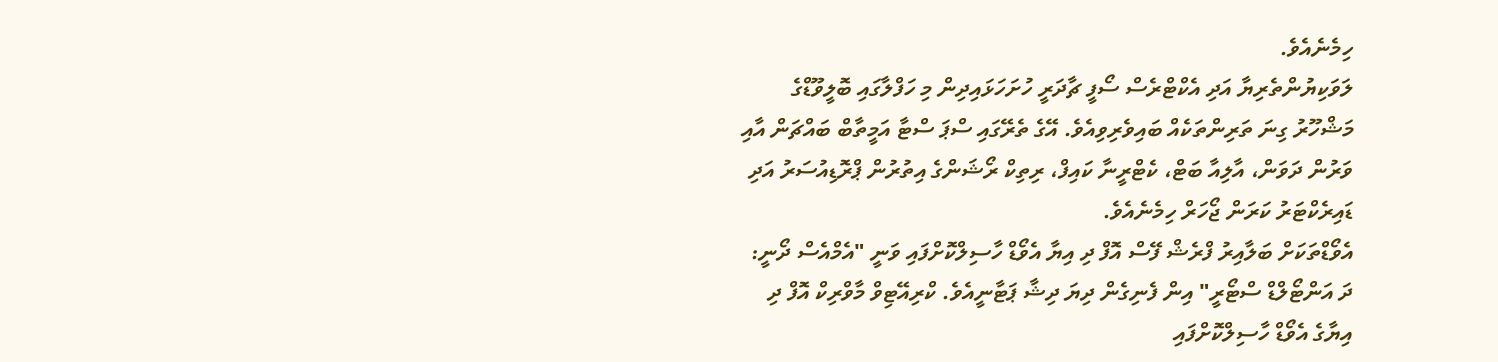ހިމެނެއެވެ.
ލަވަކިޔުންތެރިޔާ އަދި އެކްޓްރެސް ސޯފީ ޗާދަރީ ހުށަހަޅައިދިން މި ހަފްލާގައި ބޮލީވޫޑްގެ މަޝްހޫރު ގިނަ ތަރިންތަކެއް ބައިވެރިވިއެވެ. އޭގެ ތެރޭގައި ސްޕަ ސްޓާ އަމީތާބް ބައްޗަން އާއި ވަރުން ދަވަން، އާލިއާ ބަޓް، ކެޓްރީނާ ކައިފް، ރިތިކް ރޯޝަންގެ އިތުރުން ޕްރޮޑިއުސަރު އަދި ޑައިރެކްޓަރު ކަރަން ޖޯހަރް ހިމެނެއެވެ.
އެވޯޑްތަކަށް ބަލާއިރު ފްރެޝް ފޭސް އޮފް ދި އިޔާ އެވޯޑް ހާސިލްކޮށްފައި ވަނީ "އެމްއެސް ދޯނީ: ދަ އަންޓޯލްޑް ސްޓޯރީ" އިން ފެނިގެން ދިޔަ ދިޝާ ޕަޓާނީއެވެ. ކްރިއޭޓިވް މާވްރިކް އޮފް ދި އިޔާގެ އެވޯޑް ހާސިލްކޮށްފައި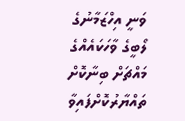ވަނީ އިހްޒަމާނުގެ ލޯބީގެ ވާހަކައެއްގެ މައްޗަށް ބިނާކޮށް ތައްޔާރުކޮށްފައިވާ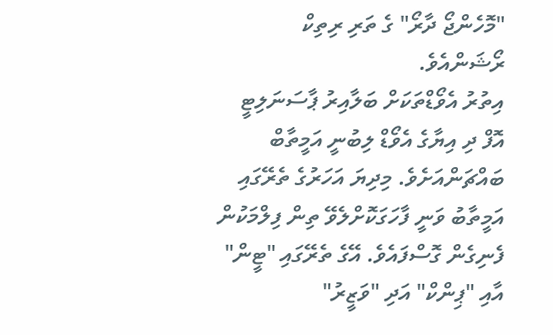"މޮހެންޖޯ ދާރޯ" ގެ ތަރި ރިތިކް ރޯޝަންއެވެ.
އިތުރު އެވޯޑްތަކަށް ބަލާއިރު ޕާސަނަލިޓީ އޮފް ދި އިޔާގެ އެވޯޑް ލިބުނީ އަމީތާބް ބައްޗަންއަށެވެ. މިދިޔަ އަހަރުގެ ތެރޭގައި އަމީތާބު ވަނީ ފާހަގަކޮށްލެވޭ ތިން ފިލްމަކުން ފެނިގެން ގޮސްފައެވެ. އޭގެ ތެރޭގައި "ޓީން" އާއި "ޕިންކް" އަދި "ވަޒީރު"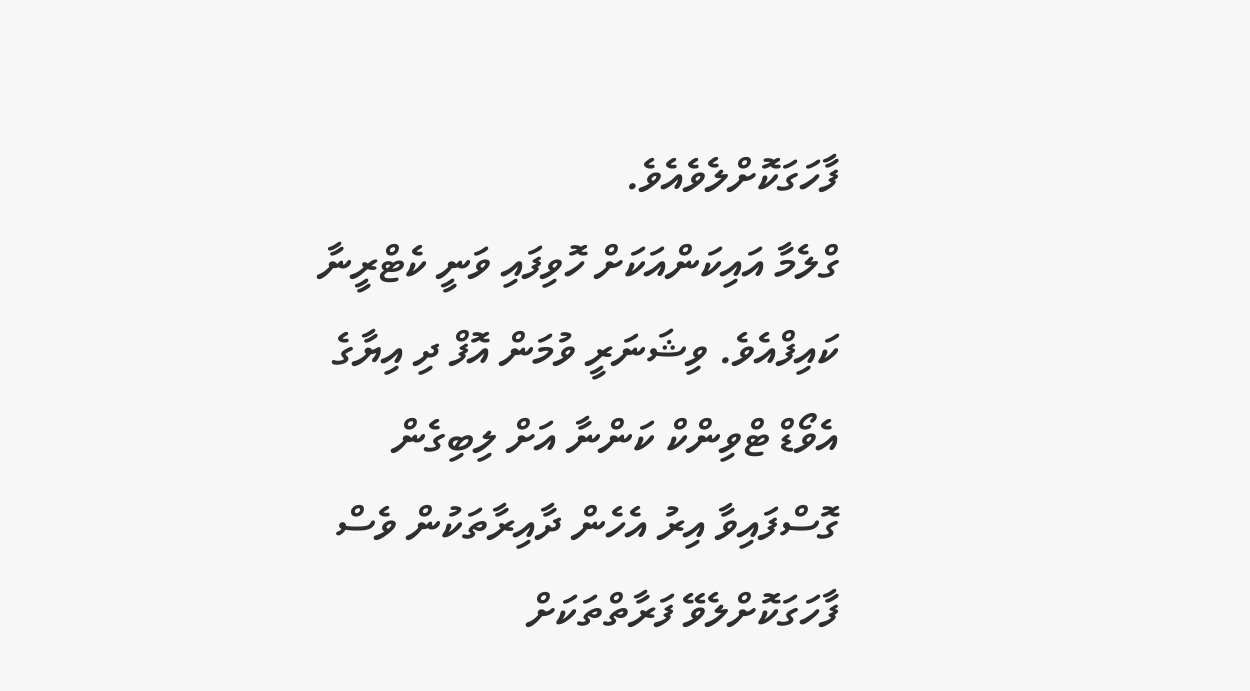ފާހަގަކޮށްލެވެއެވެ.
ގްލެމާ އައިކަންއަކަށް ހޮވިފައި ވަނީ ކެޓްރީނާ ކައިފްއެވެ. ވިޝަނަރީ ވުމަން އޮފް ދި އިޔާގެ އެވޯޑް ޓްވިންކް ކަންނާ އަށް ލިބިގެން ގޮސްފައިވާ އިރު އެހެން ދާއިރާތަކުން ވެސް ފާހަގަކޮށްލެވޭ ފަރާތްތަކަށް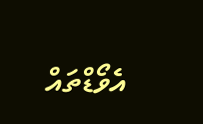އެވޯޑްތައް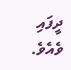ދީފައި ވެއެވެ.